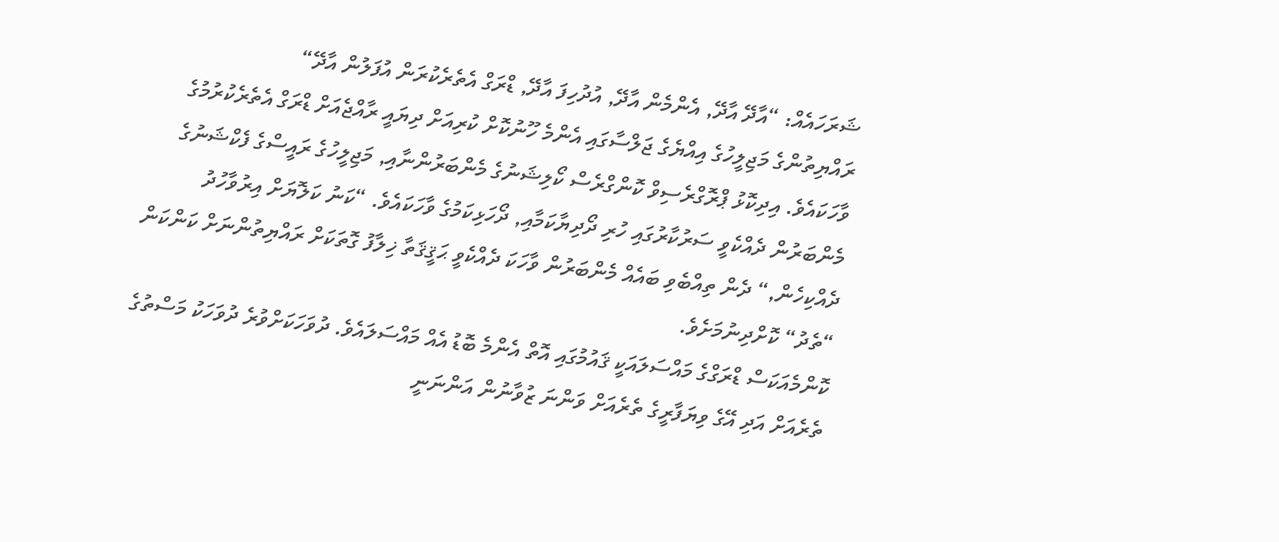ޝަރަހައެއް: “އާދޭ އާދޭ, އެންމެން އާދޭ, އުދުހިފަ އާދޭ, ޑްރަގް އެތެރެކުރަން އުފަލުން އާދޭ“
ރައްޔިތުންގެ މަޖިލީހުގެ އިއްޔެގެ ޖަލްސާގައި އެންމެ ހޫނުކޮށް ކުރިއަށް ދިޔައީ ރާއްޖެއަށް ޑްރަގް އެތެރެކުރުމުގެ ވާހަކައެވެ. އިދިކޮޅު ޕްރޮގްރެސިވް ކޮންގްރެސް ކޯލިޝަނުގެ މެންބަރުންނާއި, މަޖިލީހުގެ ރައީސްގެ ފެކްޝަނުގެ މެންބަރުން ދެއްކެވީ ސަރުކާރުގައި ހުރި ދޯދިޔާކަމާއި, ދޯހަޅިކަމުގެ ވާހަކައެވެ. “ކަނު ކަލޮޔަށް އިރުވާހުދު ދެއްކިހެން,“ ދެން ތިއްބެވި ބައެއް މެންބަރުން ވާހަކަ ދެއްކެވީ ޙަޤީޤަތާ ޚިލާފު ގޮތަކަށް ރައްޔިތުންނަށް ކަންކަން “ތެދު“ ކޮށްދިނުމަށެވެ.
ކޮންމެއަކަސް ޑްރަގްގެ މައްސަލައަކީ ޤައުމުގައި އޮތް އެންމެ ބޮޑު އެއް މައްސަލައެވެ. ދުވަހަކަށްވުރެ ދުވަހަކު މަސްތުގެ ތެރެއަށް އަދި އޭގެ ވިޔަފާރީގެ ތެރެއަށް ވަންނަ ޒުވާނުން އަންނަނީ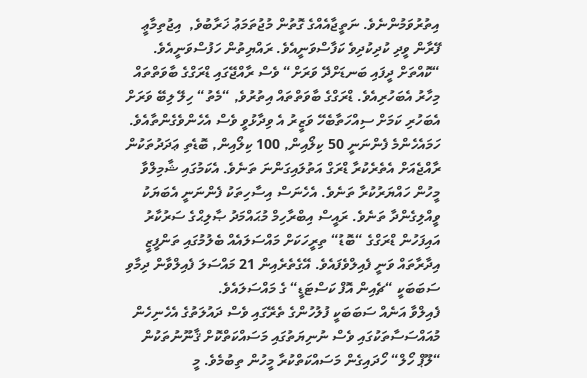އިތުރުވަމުންނެވެ. ނަތީޖާއެއްގެ ގޮތުން މުޖުތަމަޢު ޚަރާބުވެ,  އިޖުތިމާޢީ ފޭރާން ވީދި ކުދިކުދިވެ ކަފާސްވަނީއެވެ. ރައްޔިތުން ހަފުސްވަނީއެވެ.
“ކޮއްތަށް ދީފައި ބަނޑަށްދޭ ވަރަށް“ ވެސް ރާއްޖޭގައި ޑްރަގްގެ ބާވަތްތައް މިހާރު އެބަހުރިއެވެ. ޑްރަގްގެ ބާވަތްތައް އިތުރުވެ, “މެތު“ ހިލޭ ލިބޭ ވަރަށް އެބަހުރި ކަމަށް ސިއްހަތާބެހޭ ވަޒީރު އެ ވިދާޅުވީ ވެސް އެހެންވެގެންތާއެވެ.
ހަމައެހެންމެ ފެންނަނީ 50 ކިލޯއިން, 100 ކިލޯއިން, ބޮޑެތި ޢަދަދުތަކުން ރާއްޖެއަށް އެތެރެކުރާ ޑްރަގް އަތުލައިގަންނަ ތަނެވެ. އެކަމުގައި ޝާމިލްވާ މީހުން ހައްޔަރުކުރާ ތަނެވެ. އެހެނަސް އިސާހިތަކު ފެންނަނީ އެބަޔަކު ވީއްލިގެންދާ ތަނެވެ. ރައީސް އިބްރާހިމް މުޙައްމަދު ޞާލިޙްގެ ސަރުކާރު އައިފަހުން ޑްރަގްގެ “ބޮޑު“ ތިރީހަކަށް މައްސަލައެއް ބެލުމުގައި ތަންފީޒީ އިދާރާތައް ވަނީ ފެއިލްވެފައެވެ. އޭގެތެރެއިން 21 މައްސަލަ ފެއިލްވާން ދިމާވި ސަބަބަކީ “ޗެއިން އޮފް ކަސްޓަޑީ“ ގެ މައްސަލައެވެ.
ފެއިލްވާ އަނެއް ސަބަބަކީ ފުލުހުންގެ ތެރޭގައި ވެސް ދައުލަތުގެ އެހެނިހެން މުއައްސަސާތަކުގައި ވެސް ނުނިޔަތުގައި މަސައްކަތްކޮށް ޤާނޫނުތަކުން “ލޫޕް ހޯލް“ ހޯދައިގެން މަސައްކަތްކުރާ މީހުން ތިބުމެވެ. މީ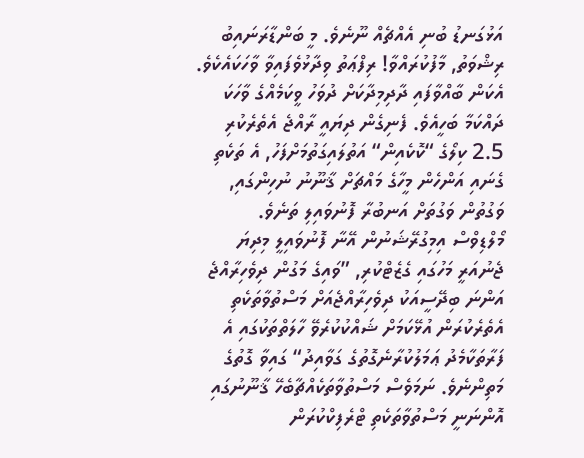އަޅުގަނޑު ބުނި އެއްޗެއް ނޫނެވެ. މީ ބަންޑާރަނައިބު ރިޝްވަތު, މާފުކުރައްވާ! ރިފްޢަތު ވިދާޅުވެފައިވާ ވާހަކައެކެވެ.
އެކަން ބާއްވާފައި ދާދިމިދާކަށް ދުވަހު ވީކަމެއްގެ ވާހަކަ ދައްކަމާ ބަހީއެވެ. ފެނިގެން ދިޔައީ ރާއްޖެ އެތެރެކުރި 2.5 ކިލޯގެ “ކޮކެއިން“ އަތުލައިގަތުމަށްފަހު, އެ ތަކެތި ގެނައި އަންހެން މީހާގެ މައްޗަށް ޤާނޫނު ނުހިންގައި, ވަގުތުން ވަގުތަށް އަނބުރާ ފޮނުވައިލި ތަނެވެ.
މޯލްޑިވްސް އިމިގުރޭޝަނުން އޭނާ ފޮނުވައިލީ މިދިޔަ ޖެނުއަރީ މަހުގައި ގެޒެޓްކުރި, ”ވައިގެ މަގުން ދިވެހިރާއްޖެ އަންނަ ބިދޭސީއަކު ދިވެހިރާއްޖެއަށް މަސްތުވާތަކެތި އެތެރެކުރަން އުޅޭކަމަށް ޝައްކުކުރެވޭ ހާލަތްތަކުގައި އެ ފަރާތަކާމެދު ޢަމަލުކުރާނެގޮތުގެ ގަވާއިދު“ ގައިވާ ގޮތުގެ މަތިންނެވެ. ނަމަވެސް މަސްތުވާތަކެއްޗާބެހޭ ޤާނޫނުގައި އޮންނަނީ މަސްތުވާތަކެތި ޓްރެފިކްކުރަން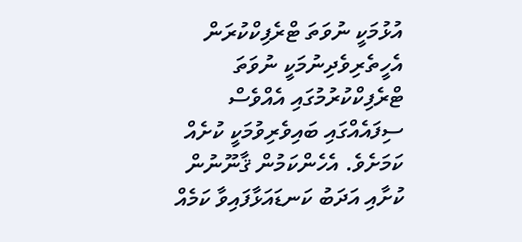އުޅުމަކީ ނުވަތަ ޓްރެފިކްކުރަން އެހީތެރިވެދިނުމަކީ ނުވަތަ ޓްރެފިކްކުރުމުގައި އެއްވެސް ސިފައެއްގައި ބައިވެރިވުމަކީ ކުށެއް ކަމަށެވެ. އެހެންކަމުން ޤާނޫނުން ކުށާއި އަދަބު ކަނޑައަޅާފައިވާ ކަމެއް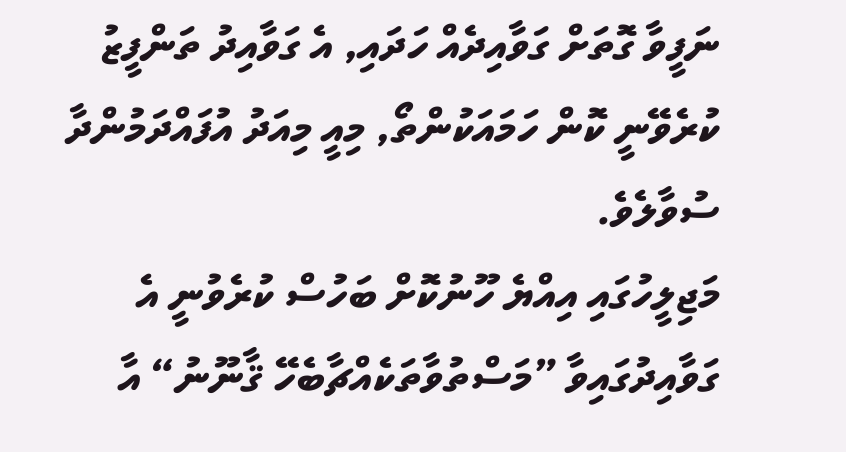ނަފީވާ ގޮތަށް ގަވާއިދެއް ހަދައި, އެ ގަވާއިދު ތަންފީޒު ކުރެވޭނީ ކޮން ހަމައަކުންތޯ, މިއީ މިއަދު އުފައްދަމުންދާ ސުވާލެވެ.
މަޖިލީހުގައި އިއްޔެ ހޫނުކޮށް ބަހުސް ކުރެވުނީ އެ ގަވާއިދުގައިވާ ”މަސްތުވާތަކެއްޗާބެހޭ ޤާނޫނު“ އާ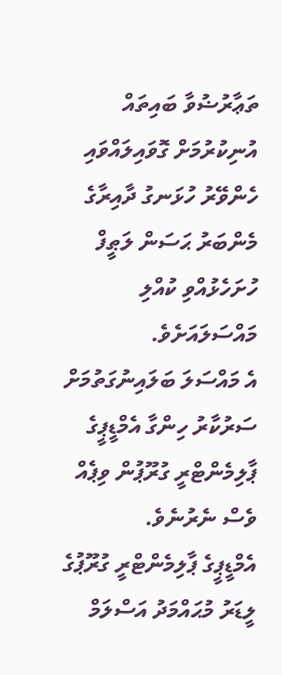ތަޢާރުޟުވާ ބައިތައް އުނިކުރުމަށް ގޮވައިލައްވައި ހެންވޭރު ހުޅަނގު ދާއިރާގެ މެންބަރު ޙަސަން ލަޠީފް ހުށަހެޅުއްވި ކުއްލި މައްސަލައަށެވެ.
އެ މައްސަލަ ބަލައިނުގަތުމަށް ސަރުކާރު ހިންގާ އެމްޑީޕީގެ ޕާލިމެންޓްރީ ގުރޫޕުން ވިޕެއް ވެސް ނެރުނެވެ.
އެމްޑީޕީގެ ޕާލިމެންޓްރީ ގުރޫޕުގެ ލީޑަރު މުޙައްމަދު އަސްލަމް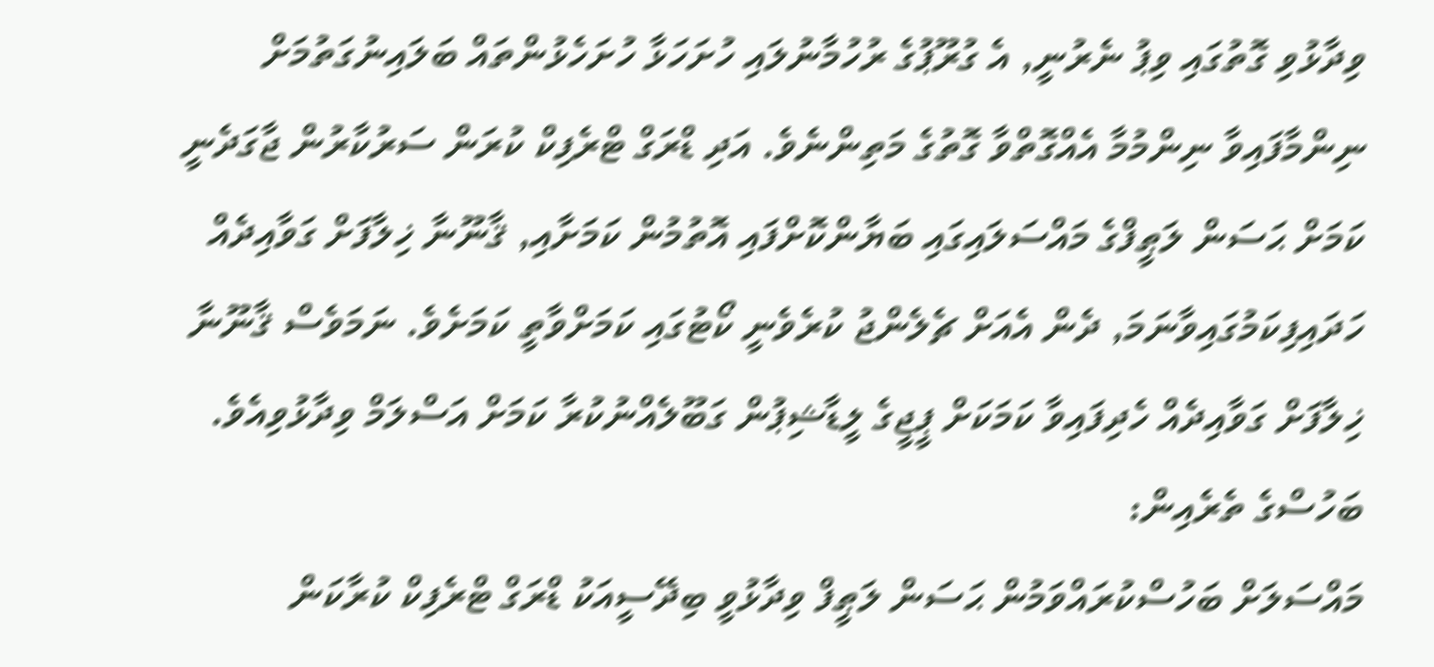ވިދާޅުވި ގޮތުގައި ވިޕު ނެރުނީ, އެ ގުރޫޕުގެ ރުހުމާނުލައި ހުށަހަޅާ ހުށަހެޅުންތައް ބަލައިނުގަތުމަށް ނިންމާފައިވާ ނިންމުމާ އެއްގޮތްވާ ގޮތުގެ މަތިންނެވެ. އަދި ޑްރަގް ޓްރެފިކް ކުރަން ސަރުކާރުން ޖާގަދެނީ ކަމަށް ޙަސަން ލަޠީފްގެ މައްސަލައިގައި ބަޔާންކޮށްފައި އޮތުމުން ކަމަށާއި, ޤާނޫނާ ޚިލާފަށް ގަވާއިދެއް ހަދައިފިކަމުގައިވާނަމަ, ދެން އެއަށް ޗެލެންޖު ކުރެވެނީ ކޯޓުގައި ކަމަށްވާތީ ކަމަށެވެ. ނަމަވެސް ޤާނޫނާ ޚިލާފަށް ގަވާއިދެއް ހެދިފައިވާ ކަމަކަށް ޕީޖީގެ ލީޑާޝިޕުން ގަބޫލެއްނުކުރާ ކަމަށް އަސްލަމް ވިދާޅުވިއެވެ.
ބަހުސްގެ ތެރެއިން:
މައްސަލަށް ބަހުސްކުރައްވަމުން ޙަސަން ލަޠީފް ވިދާޅުވީ ބިދޭސީއަކު ޑްރަގް ޓްރެފިކް ކުރާކަން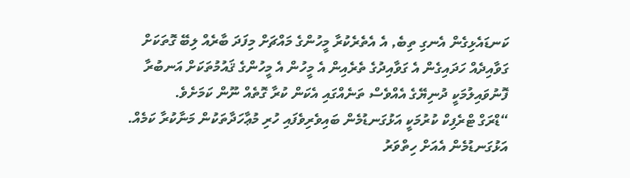ކަނޑައެޅިގެން އެނގި ތިބެ, އެ އެތެރެކުރާ މީހުންގެ މައްޗަށް މިފަދަ ބާރެއް ލިބޭ ގޮތަކަށް ގަވާއިދެއް ހަދައިގެން އެ ގަވާއިދުގެ ތެރެއިން އެ މީހުން އެ މީހުންގެ ޤައުމުތަކަށް އަނބުރާ ފޮނުވައިލުމަކީ ދުނިޔޭގެ އެއްވެސް ތަނެއްގައި އެކަން ކުރާ ގޮތެއް ނޫން ކަމަށެވެ.
“ޑްރަގް ޓްރެފިކް ކުރުމަކީ އަޅުގަނޑުމެން ބައިވެރިވެފައި ހުރި މުޢާހަދާތަކުން މަނާކުރާ ކަމެއް. އަޅުގަނޑުމެން އެއަށް ހިތްވަރު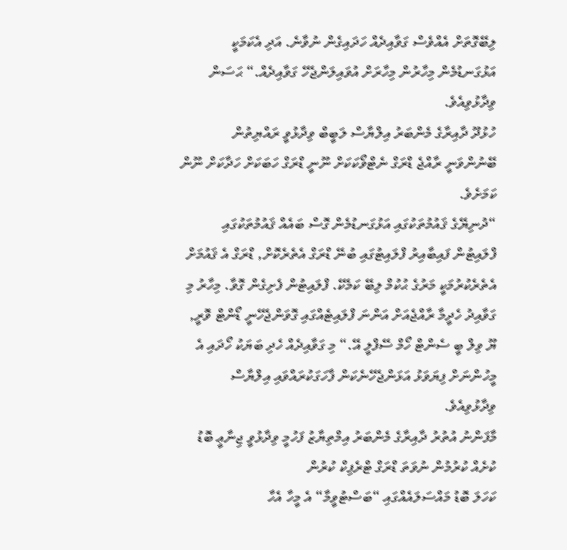ލިބޭގޮތަށް އެއްވެސް ގަވާއިދެއް ހަދައިގެން ނުވާނެ. އަދި އެކަމަކީ އަޅުގަނޑުމެން މިހާރުން މިހާރަށް އުވައިލަންޖެހޭ ގަވާއިދެއް.“ ޙަސަން ވިދާޅުވިއެވެ.
ހުޅުދޫ ދާއިރާގެ މެންބަރު އިލްޔާސް ލަބީބް ވިދާޅުވީ ރައްޔިތުން ބޭނުންވަނީ ރާއްޖެ ޑްރަގް ނެޓްވޯކަކަށް ނޫނީ ޑްރަގް ހަބަކަށް ހަދާކަށް ނޫން ކަމަށެވެ.
“ދުނިޔޭގެ ޤައުމުތަކުގައި އަޅުގަނޑުމެން ގޮސް ބައެއް ޤައުމުތަކުގައި ފްލައިޓުން ފައިބާއިރު ފްލައިޓުގައި ބުނޭ ޑްރަގް އެތެރެކޮށް, ޑްރަގް އެ ޤައުމަށް އެތެރެކުރުމަކީ މަރުގެ ޙުކުމް ލިބޭ ކަމެކޭ. ފްލައިޓުން ފެށިގެން ގޮވާ. މިހާރު މި ގަވާއިދު ހެދީމާ ރާއްޖެއަށް އަންނަ ފްލައިޓެއްގައި ގޮވަންޖެހޭނީ ޑޯންޓް ވޮރީ, ޔޫ ވިލް ބީ ސެންޓް ހޯމް ސޭފްލީ އޭ.“ މި ގަވާއިދެއް ހެދި ބަޔަކު ހޯދައި އެ މީހުންނަށް ފިޔަވަޅު އަޅަންޖެހޭނެކަން ފާހަގަކުރައްވައި އިލްޔާސް ވިދާޅުވިއެވެ.
މާފަންނު އުތުރު ދާއިރާގެ މެންބަރު އިމްތިޔާޒު ފަހުމީ ވިދާޅުވީ ޖިނާޢީ ބޮޑު ކުށެއް ކުރުމުން ނުވަތަ ޑްރަގް ޓްރެފިކް ކުރުން
ކަހަލަ ބޮޑު މައްސަލައެއްގައި “ބަސްޓުވީމާ“ އެ މީހާ އެހާ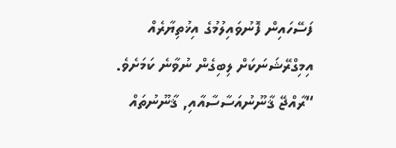ފަސޭހައިން ފޮނުވައިލުމުގެ އިޚުތިޔާރެއް އިމިގްރޭޝަނަކަށް ލިބިގެން ނުވާނެ ކަމަށެވެ.
“ރާއްޖޭ ޤާނޫނުއަސާސާއާއި, ޤާނޫނުތައް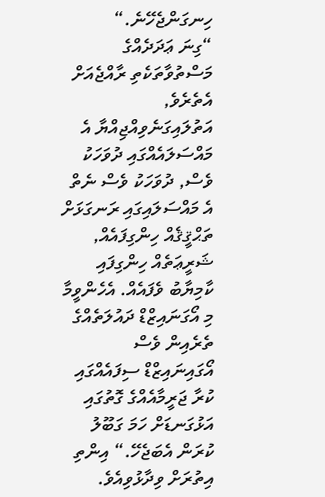ހިނގަންޖެހޭނެ.“
“ގިނަ ޢަދަދެއްގެ މަސްތުވާތަކެތި ރާއްޖެއަށް އެތެރެވެ, އަތުލައިގަނެވިއްޖިއްޔާ އެ މައްސަލައެއްގައި ދުވަހަކު ވެސް, ދުވަހަކު ވެސް ނެތް އެ މައްސަލައިގައި ރަނގަޅަށް ތަޙްޤީޤެއް ހިންގިފައެއް, ޝަރީޢަތެއް ހިންގިފައި ކާމިޔާބު ވެފައެއް. އެހެންވީމާ މި އޯގަނައިޒްޑް ދައުލަތެއްގެ ތެރެއިން ވެސް އޯގައިނައިޒްޑް ސިފައެއްގައި ކުރާ ޖަރީމާއެއްގެ ގޮތުގައި އަޅުގަނޑަށް ހަމަ ގަބޫލު ކުރަން އެބަޖެހޭ.“ އިންތި އިތުރަށް ވިދާޅުވިއެވެ.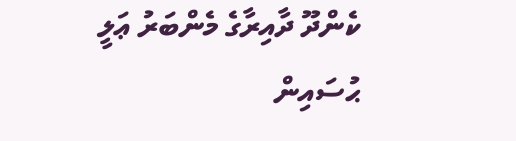ކެންދޫ ދާއިރާގެ މެންބަރު ޢަލީ ޙުސައިން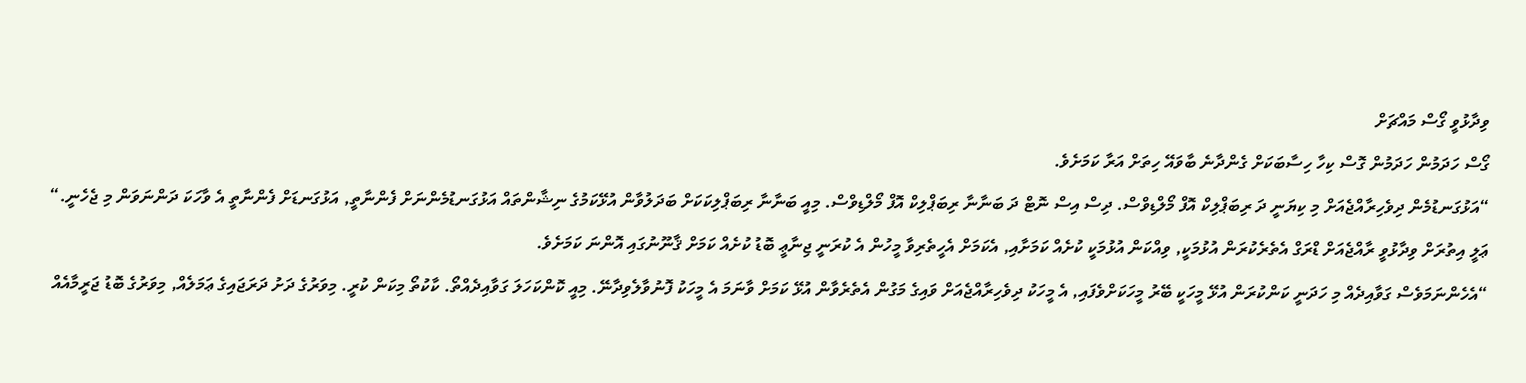ވިދާޅުވީ ގޯސް މައްޗަށް
ގޯސް ހަދަމުން ހަދަމުން ގޮސް ކިހާ ހިސާބަކަށް ގެންދާނެ ބާވައޭ ހިތަށް އަރާ ކަމަށެވެ.
“އަޅުގަނޑުމެން ދިވެހިރާއްޖެއަށް މި ކިޔަނީ ދަ ރިބަޕްލިކް އޮފް މޯލްޑިވްސް. ދިސް އިސް ނޮޓް ދަ ބަނާނާ ރިބަޕްލިކް އޮފް މޯލްޑިވްސް. މިއީ ބަނާނާ ރިބަޕްލިކަކަށް ބަދަލުވާން އުޅޭކަމުގެ ނިޝާންތައް އަޅުގަނޑުމެންނަށް ފެންނާތީ, އަޅުގަނޑަށް ފެންނާތީ އެ ވާހަކަ ދަންނަވަން މި ޖެހެނީ.“
ޢަލީ އިތުރަށް ވިދާޅުވީ ރާއްޖެއަށް ޑްރަގް އެތެރެކުރަން އުޅުމަކީ, ވިއްކަން އުޅުމަކީ ކުށެއް ކަމަށާއި, އެކަމަށް އެހީތެރިވާ މީހުން އެ ކުރަނީ ޖިނާޢީ ބޮޑު ކުށެއް ކަމަށް ޤާނޫނުގައި އޮންނަ ކަމަށެވެ.
“އެހެންނަމަވެސް ގަވާއިދެއް މި ހަދަނީ ކަންކުރަން އުޅޭ މީހަކީ ބޭރު މީހަކަށްވެފައި, އެ މީހަކު ދިވެހިރާއްޖެއަށް ވައިގެ މަގުން އެތެރެވާން އުޅޭ ކަމަށް ވާނަމަ އެ މީހަކު ފޮނުވާލެވިދާނޭ. މިއީ ކޮންކަހަލަ ގަވާއިދެއްތޯ. ކާކުތޯ މިކަން ކުރީ. މިވަރުގެ ދަށު ދަރަޖައިގެ ޢަމަލެއް, މިވަރުގެ ބޮޑު ޖަރީމާއެއް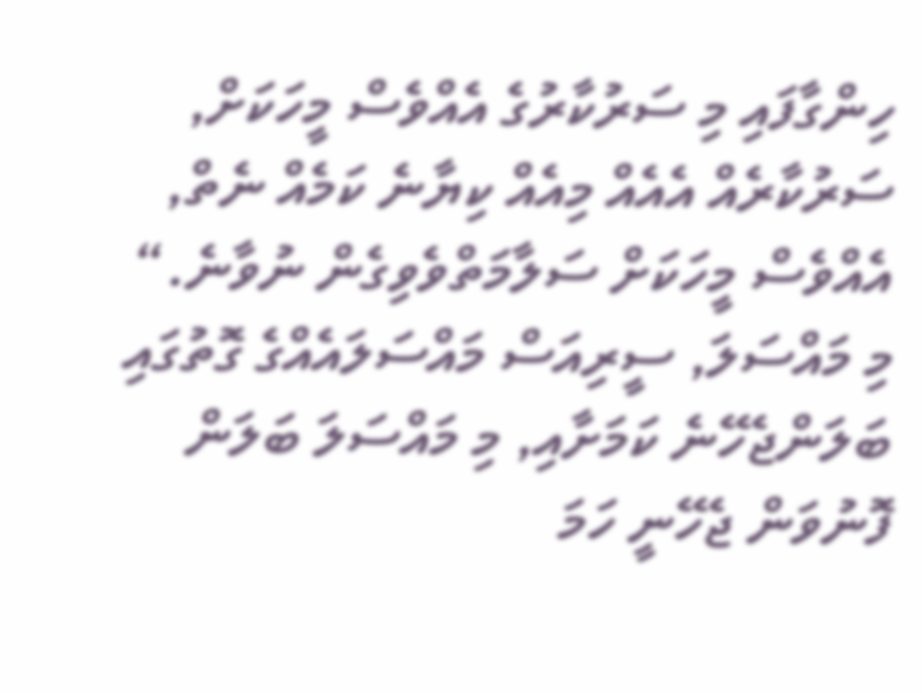ހިންގާފައި މި ސަރުކާރުގެ އެއްވެސް މީހަކަށް, ސަރުކާރެއް އެއެއް މިއެއް ކިޔާނެ ކަމެއް ނެތް, އެއްވެސް މީހަކަށް ސަލާމަތްވެވިގެން ނުވާނެ.“ މި މައްސަލަ, ސީރިއަސް މައްސަލައެއްގެ ގޮތުގައި ބަލަންޖެހޭނެ ކަމަށާއި, މި މައްސަލަ ބަލަން ފޮނުވަން ޖެހޭނީ ހަމަ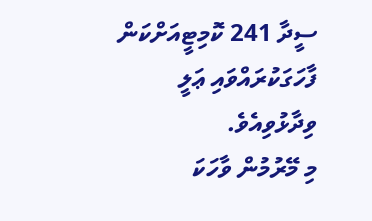ސީދާ 241 ކޮމިޓީއަށްކަން ފާހަގަކުރައްވައި ޢަލީ ވިދާޅުވިއެވެ.
މި މޭރުމުން ވާހަކަ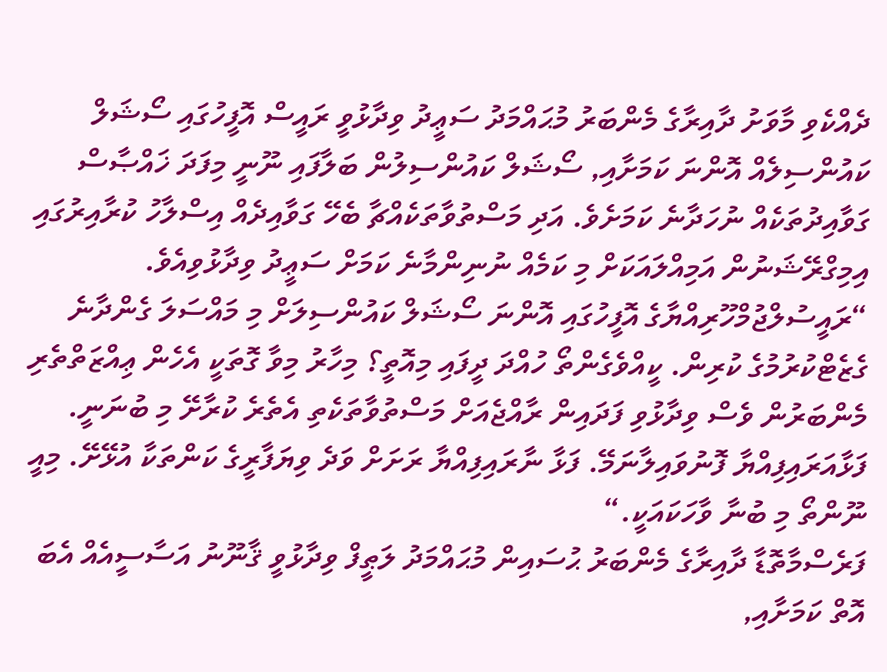ދެއްކެވި މާވަށު ދާއިރާގެ މެންބަރު މުޙައްމަދު ސަޢީދު ވިދާޅުވީ ރައީސް އޮފީހުގައި ސޯޝަލް ކައުންސިލެއް އޮންނަ ކަމަށާއި, ސޯޝަލް ކައުންސިލުން ބަލާފައި ނޫނީ މިފަދަ ޚައްޞާސް ގަވާއިދުތަކެއް ނުހަދާނެ ކަމަށެވެ. އަދި މަސްތުވާތަކެއްޗާ ބެހޭ ގަވާއިދެއް އިސްލާހު ކުރާއިރުގައި އިމިގްރޭޝަނުން އަމިއްލައަކަށް މި ކަމެއް ނުނިންމާނެ ކަމަށް ސަޢީދު ވިދާޅުވިއެވެ.
“ރައީސުލްޖުމްހޫރިއްޔާގެ އޮފީހުގައި އޮންނަ ސޯޝަލް ކައުންސިލަށް މި މައްސަލަ ގެންދާނެ ގެޒެޓްކުރުމުގެ ކުރިން. ކީއްވެގެންތޯ ހުއްދަ ދީފައި މިއޮތީ؟ މިހާރު މިވާ ގޮތަކީ އެހެން ޢިއްޒަތްތެރި މެންބަރުން ވެސް ވިދާޅުވި ފަދައިން ރާއްޖެއަށް މަސްތުވާތަކެތި އެތެރެ ކުރާށޭ މި ބުނަނީ. ފަޅާއަރައިފިއްޔާ ފޮނުވައިލާނަމޭ. ފަޅާ ނާރައިފިއްޔާ ރަށަށް ވަދެ ވިޔަފާރީގެ ކަންތަކާ އުޅޭށޭ. މިއީ ނޫންތޯ މި ބުނާ ވާހަކައަކީ.“
ފަރެސްމާތޮޑާ ދާއިރާގެ މެންބަރު ޙުސައިން މުޙައްމަދު ލަޠީފް ވިދާޅުވީ ޤާނޫނު އަސާސީއެއް އެބަ އޮތް ކަމަށާއި,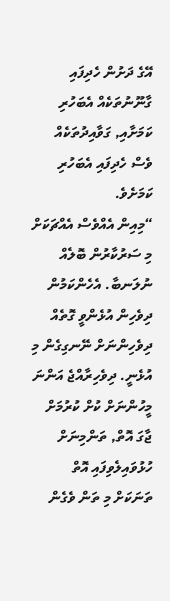އޭގެ ދަށުން ހެދިފައި ގާނޫނުތަކެއް އެބަހުރި ކަމަށާއި, ގަވާއިދުތަކެއް ވެސް ހެދިފައި އެބަހުރި ކަމަށެވެ.
“މިއިން އެއްވެސް އެއްޗަކަށް މި ސަރުކާރުން ބޮލެއް ނުލަނބާ. އެހެންކަމުން ދިވެހިން އުޅެންވީ ގޮތެއް ދިވެހިންނަށް ނޭނގިގެން މި އުޅެނީ. ދިވެހިރާއްޖެ އަންނަ މީހުންނަށް ކުށް ކުރުމަށް ޖާގަ އޮތް, ތަންމިނަށް ހުޅުވައިލެވިފައި އޮތް ތަނަކަށް މި ތަން ވެގެން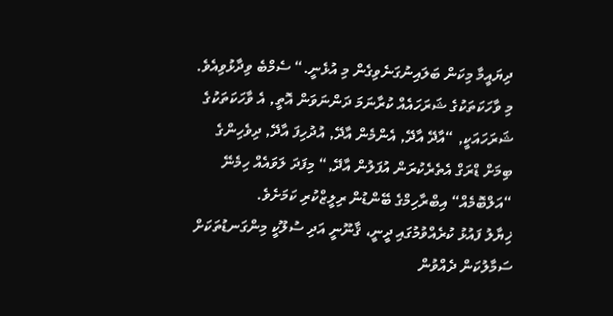ދިޔައީމާ މިކަން ބަލައިނުގަނެވިގެން މި އުޅެނީ.“ ސެމްބެ ވިދާޅުވިއެވެ.
މި ވާހަކަތަކުގެ ޝަރަހައެއް ކުރާނަމަ ދަންނަވަން އޮތީ, އެ ވާހަކަތަކުގެ ޝަރަހައަކީ, “އާދޭ އާދޭ, އެންމެން އާދޭ, އުދުހިފަ އާދޭ, ދިވެހިންގެ ބިމަށް ޑްރަގް އެތެރެކުރަން އުފަލުން އާދޭ,“ މިފަދަ ލަވައެއް ހިމެނޭ “އަލްބޮމެއް“ އިބްރާހިމްގެ ބޭންޑުން ރިލީޒްކުރި ކަމަށެވެ.
ޚިޔާލު ފައުޅު ކުރެއްވުމުގައި ދީނީ، ޤާނޫނީ އަދި ސުލޫކީ މިންގަނޑުތަކަށް ސަމާލުކަން ދެއްވުން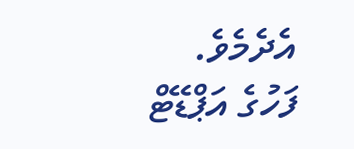އެދެމެވެ.
ފަހުގެ އަޕްޑޭޓް